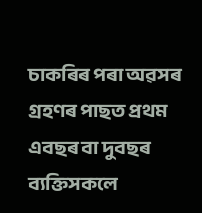চাকৰিৰ পৰা অৱসৰ গ্ৰহণৰ পাছত প্রথম এবছৰ বা দুবছৰ ব্যক্তিসকলে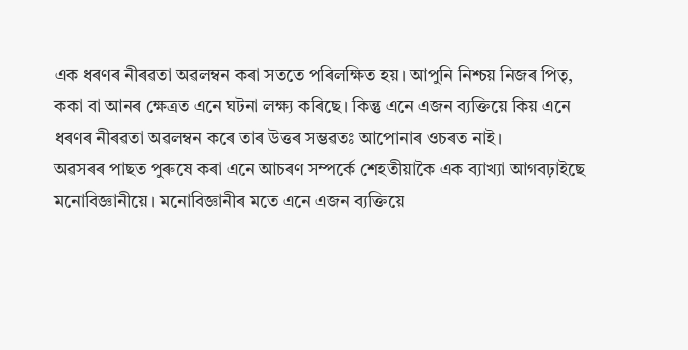এক ধৰণৰ নীৰৱতা অৱলম্বন কৰা সততে পৰিলক্ষিত হয়। আপুনি নিশ্চয় নিজৰ পিতৃ, ককা বা আনৰ ক্ষেত্ৰত এনে ঘটনা লক্ষ্য কৰিছে। কিন্তু এনে এজন ব্যক্তিয়ে কিয় এনে ধৰণৰ নীৰৱতা অৱলম্বন কৰে তাৰ উত্তৰ সম্ভৱতঃ আপোনাৰ ওচৰত নাই।
অৱসৰৰ পাছত পুৰুষে কৰা এনে আচৰণ সম্পর্কে শেহতীয়াকৈ এক ব্যাখ্যা আগবঢ়াইছে মনোবিজ্ঞানীয়ে। মনোবিজ্ঞানীৰ মতে এনে এজন ব্যক্তিয়ে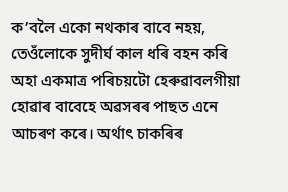ক’বলৈ একো নথকাৰ বাবে নহয়, তেওঁলোকে সুদীর্ঘ কাল ধৰি বহন কৰি অহা একমাত্র পৰিচয়টো হেৰুৱাবলগীয়া হোৱাৰ বাবেহে অৱসৰৰ পাছত এনে আচৰণ কৰে। অর্থাৎ চাকৰিৰ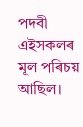পদবী এইসকলৰ মূল পৰিচয় আছিল।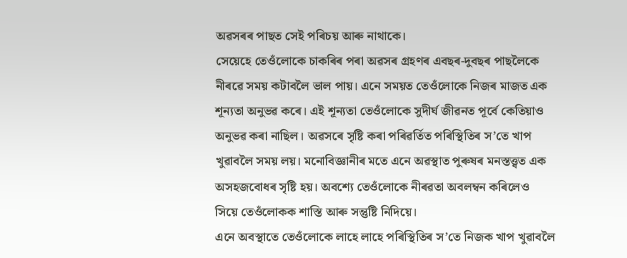অৱসৰৰ পাছত সেই পৰিচয় আৰু নাথাকে।
সেয়েহে তেওঁলোকে চাকৰিৰ পৰা অৱসৰ গ্ৰহণৰ এবছৰ-দুবছৰ পাছলৈকে নীৰৱে সময় কটাবলৈ ভাল পায়। এনে সময়ত তেওঁলোকে নিজৰ মাজত এক শূন্যতা অনুভৱ কৰে। এই শূন্যতা তেওঁলোকে সুদীর্ঘ জীৱনত পূর্বে কেতিয়াও অনুভৱ কৰা নাছিল। অৱসৰে সৃষ্টি কৰা পৰিৱৰ্তিত পৰিস্থিতিৰ স’তে খাপ খুৱাবলৈ সময় লয়। মনোবিজ্ঞানীৰ মতে এনে অৱস্থাত পুৰুষৰ মনস্তত্ত্বত এক অসহজবোধৰ সৃষ্টি হয়। অবশ্যে তেওঁলোকে নীৰৱতা অবলম্বন কৰিলেও সিয়ে তেওঁলোকক শাস্তি আৰু সন্তুষ্টি নিদিয়ে।
এনে অবস্থাতে তেওঁলোকে লাহে লাহে পৰিস্থিতিৰ স’তে নিজক খাপ খুৱাবলৈ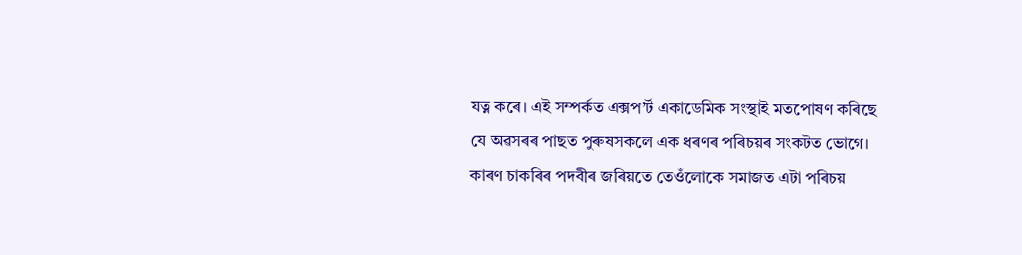যত্ন কৰে। এই সম্পর্কত এক্সপ’র্ট একাডেমিক সংস্থাই মতপোষণ কৰিছে যে অৱসৰৰ পাছত পুৰুষসকলে এক ধৰণৰ পৰিচয়ৰ সংকটত ভোগে। কাৰণ চাকৰিৰ পদবীৰ জৰিয়তে তেওঁলোকে সমাজত এটা পৰিচয়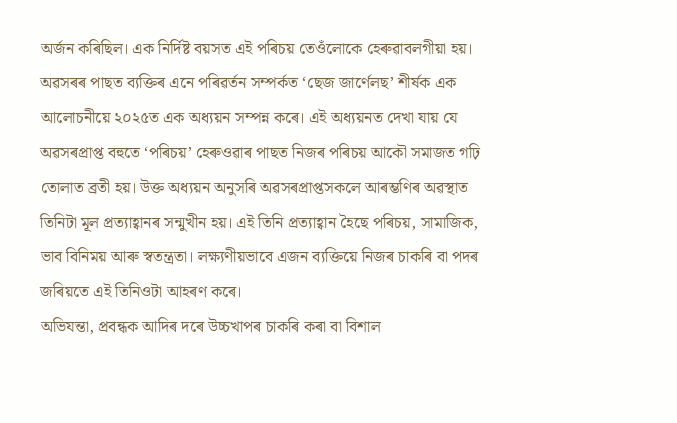অর্জন কৰিছিল। এক নির্দিষ্ট বয়সত এই পৰিচয় তেওঁলোকে হেৰুৱাবলগীয়া হয়।
অৱসৰৰ পাছত ব্যক্তিৰ এনে পৰিৱৰ্তন সম্পৰ্কত ‘ছেজ জার্ণেলছ’ শীর্ষক এক আলোচনীয়ে ২০২৫ত এক অধ্যয়ন সম্পন্ন কৰে। এই অধ্যয়নত দেখা যায় যে অৱসৰপ্ৰাপ্ত বহুতে ‘পৰিচয়’ হেৰুওৱাৰ পাছত নিজৰ পৰিচয় আকৌ সমাজত গঢ়ি তোলাত ব্রতী হয়। উক্ত অধ্যয়ন অনুসৰি অৱসৰপ্ৰাপ্তসকলে আৰম্ভণিৰ অৱস্থাত তিনিটা মূল প্রত্যাহ্বানৰ সন্মুখীন হয়। এই তিনি প্রত্যাহ্বান হৈছে পৰিচয়, সামাজিক, ভাব বিনিময় আৰু স্বতন্ত্রতা। লক্ষ্যণীয়ভাবে এজন ব্যক্তিয়ে নিজৰ চাকৰি বা পদৰ জৰিয়তে এই তিনিওটা আহৰণ কৰে।
অভিযন্তা, প্ৰবন্ধক আদিৰ দৰে উচ্চখাপৰ চাকৰি কৰা বা বিশাল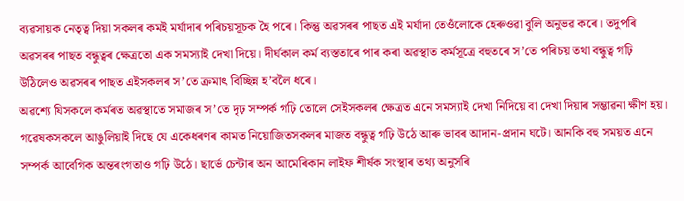ব্যৱসায়ক নেতৃত্ব দিয়া সকলৰ কমই মৰ্যাদাৰ পৰিচয়সূচক হৈ পৰে। কিন্তু অৱসৰৰ পাছত এই মর্যাদা তেওঁলোকে হেৰুওৱা বুলি অনুভৱ কৰে। তদুপৰি অৱসৰৰ পাছত বন্ধুত্বৰ ক্ষেত্ৰতো এক সমস্যাই দেখা দিয়ে। দীর্ঘকাল কর্ম ব্যস্ততাৰে পাৰ কৰা অৱস্থাত কর্মসূত্রে বহুতৰে স’তে পৰিচয় তথা বন্ধুত্ব গঢ়ি উঠিলেও অৱসৰৰ পাছত এইসকলৰ স’তে ক্ৰমাৎ বিচ্ছিন্ন হ’বলৈ ধৰে।
অৱশ্যে যিসকলে কৰ্মৰত অৱস্থাতে সমাজৰ স’তে দৃঢ় সম্পর্ক গঢ়ি তোলে সেইসকলৰ ক্ষেত্রত এনে সমস্যাই দেখা নিদিয়ে বা দেখা দিয়াৰ সম্ভাৱনা ক্ষীণ হয়। গৱেষকসকলে আঙুলিয়াই দিছে যে একেধৰণৰ কামত নিয়োজিতসকলৰ মাজত বন্ধুত্ব গঢ়ি উঠে আৰু ভাবৰ আদান-প্রদান ঘটে। আনকি বহু সময়ত এনে সম্পর্ক আবেগিক অন্তৰংগতাও গঢ়ি উঠে। ছার্ভে চেন্টাৰ অন আমেৰিকান লাইফ শীৰ্ষক সংস্থাৰ তথ্য অনুসৰি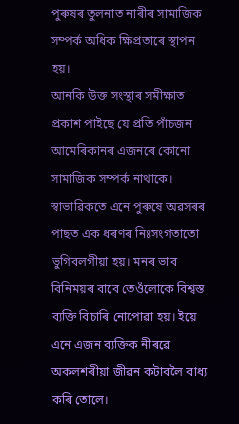পুৰুষৰ তুলনাত নাৰীৰ সামাজিক সম্পর্ক অধিক ক্ষিপ্ৰতাৰে স্থাপন হয়।
আনকি উক্ত সংস্থাৰ সমীক্ষাত প্রকাশ পাইছে যে প্রতি পাঁচজন আমেৰিকানৰ এজনৰে কোনো সামাজিক সম্পর্ক নাথাকে। স্বাভাৱিকতে এনে পুৰুষে অৱসৰৰ পাছত এক ধৰণৰ নিঃসংগতাতো ভুগিবলগীয়া হয়। মনৰ ভাব বিনিময়ৰ বাবে তেওঁলোকে বিশ্বস্ত ব্যক্তি বিচাৰি নোপোৱা হয়। ইয়ে এনে এজন ব্যক্তিক নীৰৱে অকলশৰীয়া জীৱন কটাবলৈ বাধ্য কৰি তোলে।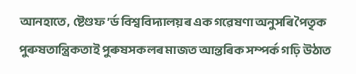আনহাতে, ষ্টেণ্ডফ’র্ড বিশ্ববিদ্যালয়ৰ এক গৱেষণা অনুসৰি পৈতৃক পুৰুষতান্ত্রিকতাই পুৰুষসকলৰ মাজত আন্তৰিক সম্পৰ্ক গঢ়ি উঠাত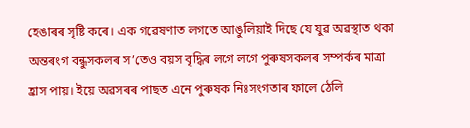হেঙাৰৰ সৃষ্টি কৰে। এক গৱেষণাত লগতে আঙুলিয়াই দিছে যে যুৱ অৱস্থাত থকা অন্তৰংগ বন্ধুসকলৰ স’তেও বয়স বৃদ্ধিৰ লগে লগে পুৰুষসকলৰ সম্পৰ্কৰ মাত্রা হ্রাস পায়। ইয়ে অৱসৰৰ পাছত এনে পুৰুষক নিঃসংগতাৰ ফালে ঠেলি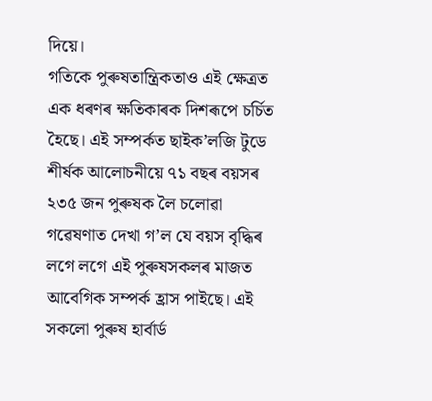দিয়ে।
গতিকে পুৰুষতান্ত্রিকতাও এই ক্ষেত্রত এক ধৰণৰ ক্ষতিকাৰক দিশৰূপে চৰ্চিত হৈছে। এই সম্পর্কত ছাইক’লজি টুডে শীর্ষক আলোচনীয়ে ৭১ বছৰ বয়সৰ ২৩৫ জন পুৰুষক লৈ চলোৱা গৱেষণাত দেখা গ’ল যে বয়স বৃদ্ধিৰ লগে লগে এই পুৰুষসকলৰ মাজত আবেগিক সম্পর্ক হ্রাস পাইছে। এই সকলো পুৰুষ হার্বার্ড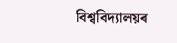বিশ্ববিদ্যালয়ৰ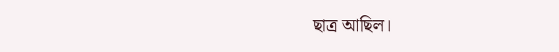ছাত্র আছিল।